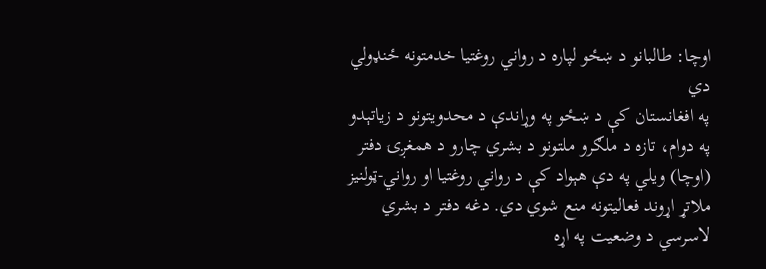اوچا: طالبانو د ښځو لپاره د رواني روغتیا خدمتونه ځنډولي دي
په افغانستان کې د ښځو په وړاندې د محدویتونو د زیاتېدو په دوام، تازه د ملګرو ملتونو د بشري چارو د همغږۍ دفتر (اوچا) ویلي په دې هېواد کې د رواني روغتیا او رواني-ټولنیز ملاتړ اړوند فعالیتونه منع شوي دي. دغه دفتر د بشري لاسرسي د وضعیت په اړه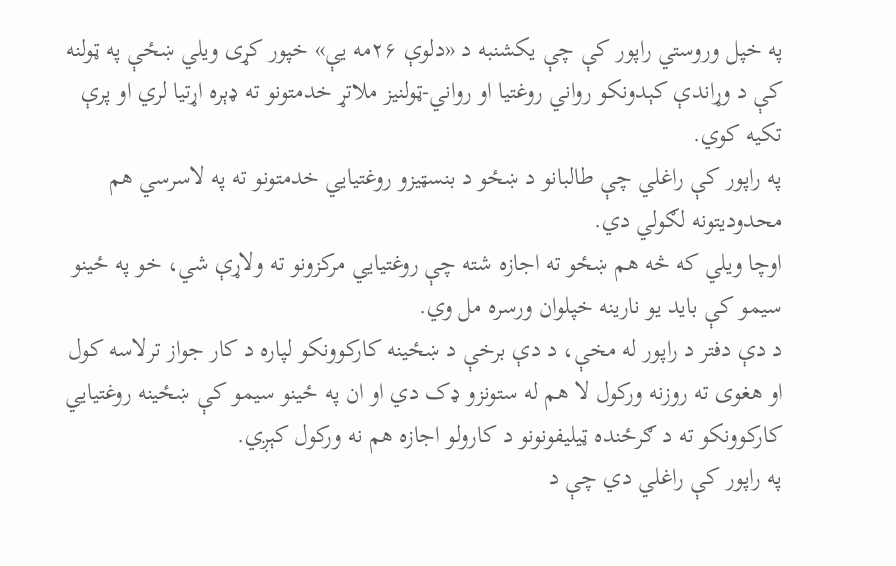په خپل وروستي راپور کې چې یکشنبه د «دلوې ۲۶مه یې» خپور کړی ویلي ښځې په ټولنه کې د وړاندې کېدونکو رواني روغتیا او رواني-ټولنیز ملاتړ خدمتونو ته ډېره اړتیا لري او پرې تکیه کوي.
په راپور کې راغلي چې طالبانو د ښځو د بنسټیزو روغتیايي خدمتونو ته په لاسرسي هم محدودیتونه لګولي دي.
اوچا ویلي که څه هم ښځو ته اجازه شته چې روغتیايي مرکزونو ته ولاړې شي، خو په ځینو سیمو کې باید یو نارینه خپلوان ورسره مل وي.
د دې دفتر د راپور له مخې، د دې برخې د ښځینه کارکوونکو لپاره د کار جواز ترلاسه کول او هغوی ته روزنه ورکول لا هم له ستونزو ډک دي او ان په ځینو سیمو کې ښځینه روغتیايي کارکوونکو ته د ګرځنده ټیلیفونونو د کارولو اجازه هم نه ورکول کېږي.
په راپور کې راغلي دي چې د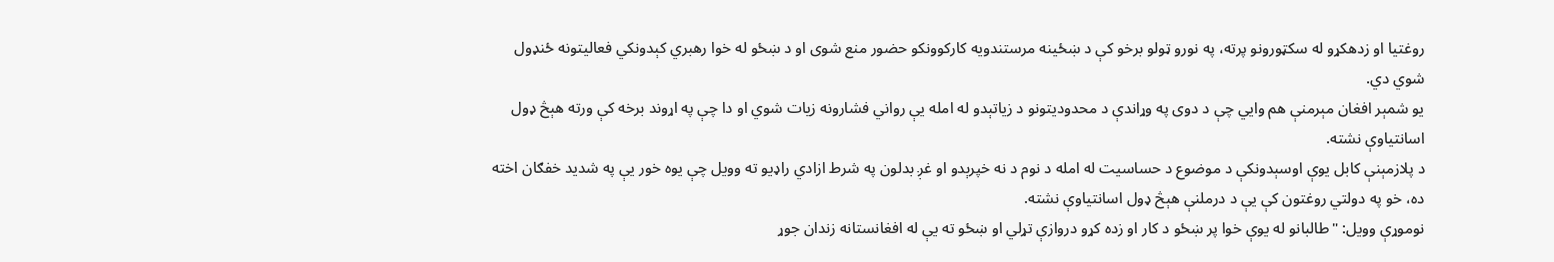روغتیا او زدهکړو له سکټورونو پرته، په نورو ټولو برخو کې د ښځینه مرستندویه کارکوونکو حضور منع شوی او د ښځو له خوا رهبري کېدونکي فعالیتونه ځنډول شوي دي.
یو شمېر افغان مېرمنې هم وايي چې د دوی په وړاندې د محدودیتونو د زیاتېدو له امله یې رواني فشارونه زیات شوي او دا چې په اړوند برخه کې ورته هېڅ ډول اسانتیاوې نشته.
د پلازمېنې کابل یوې اوسېدونکې د موضوع د حساسیت له امله د نوم د نه خپرېدو او غږ بدلون په شرط ازادي راډيو ته وویل چې یوه خور یې په شدید خفګان اخته ده، خو په دولتي روغتون کې یې د درملنې هېڅ ډول اسانتیاوې نشته.
نوموړې وویل: "طالبانو له یوې خوا پر ښځو د کار او زده کړو دروازې تړلي او ښځو ته یې له افغانستانه زندان جوړ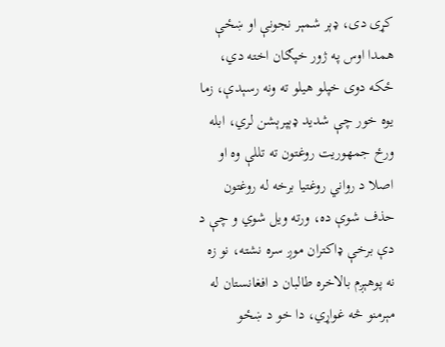کړی دی، ډېر شمېر نجونې او ښځې همدا اوس په ژور خپګان اخته دي، ځکه دوی خپلو هیلو ته ونه رسېدې، زما یوه خور چې شدید ډېپرېشن لري، ابله ورځ جمهوریت روغتون ته تللې وه او اصلا د رواني روغتیا برخه له روغتون حذف شوې ده، ورته ویل شوي و چې د دې برخې ډاکتران موږ سره نشته، نو زه نه پوهېږم بالاخره طالبان د افغانستان له مېرمنو څه غواړي، دا خو د ښځو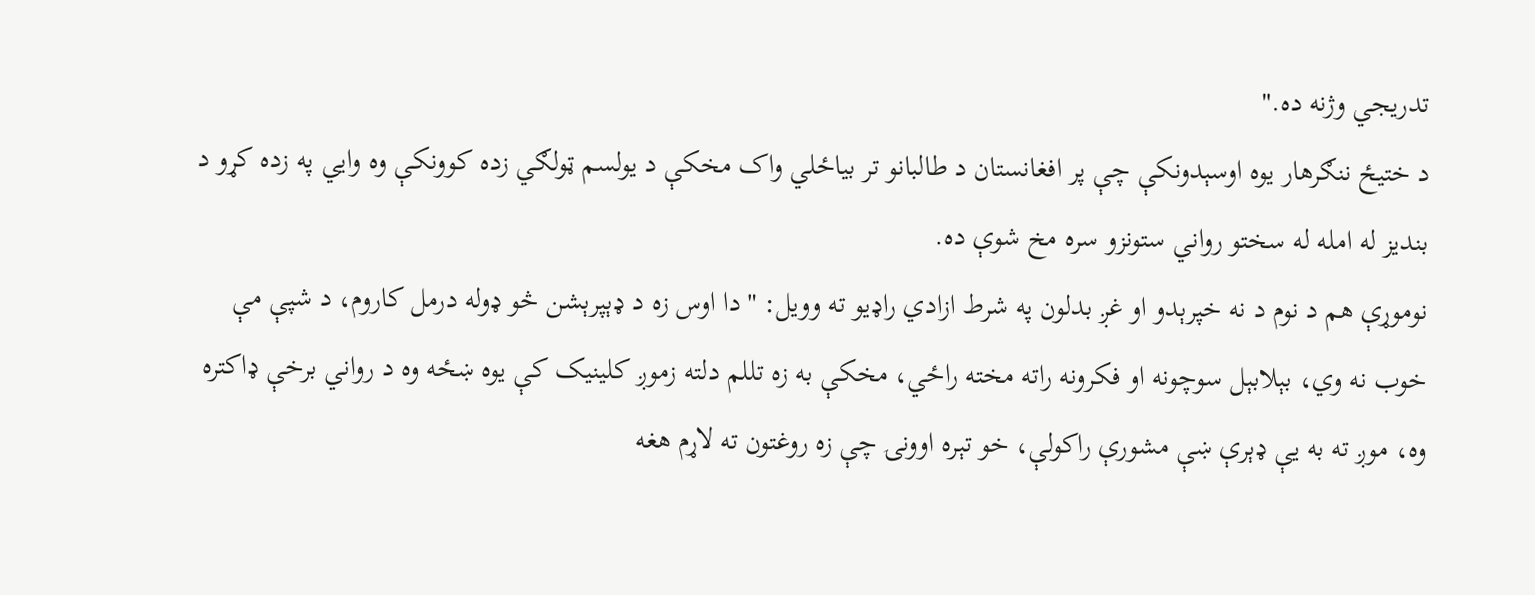تدریجي وژنه ده."
د ختیځ ننګرهار یوه اوسېدونکې چې پر افغانستان د طالبانو تر بیاځلي واک مخکې د یولسم ټولګي زده کوونکې وه وايي په زده کړو د بندیز له امله له سختو رواني ستونزو سره مخ شوې ده.
نوموړې هم د نوم د نه خپرېدو او غږ بدلون په شرط ازادي راډيو ته وویل: "دا اوس زه د ډېپرېشن څو ډوله درمل کاروم، د شپې مې خوب نه وي، بېلابېل سوچونه او فکرونه راته مخته راځي، مخکې به زه تللم دلته زموږ کلینیک کې یوه ښځه وه د رواني برخې ډاکتره وه، موږ ته به یې ډېرې ښې مشورې راکولې، خو تېره اوونۍ چې زه روغتون ته لاړم هغه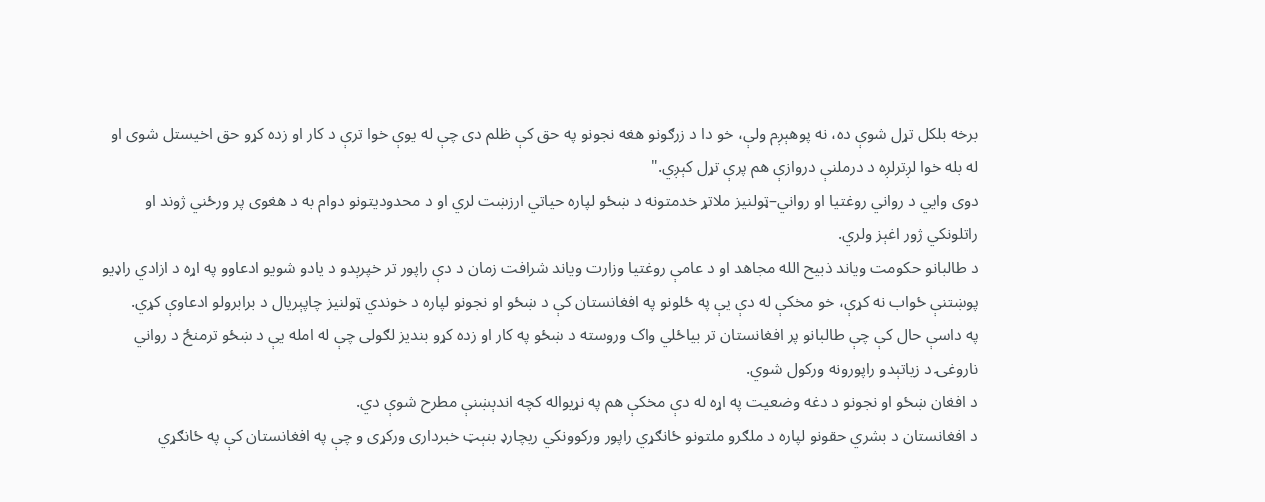برخه بلکل تړل شوې ده، نه پوهېږم ولې، خو دا د زرګونو هغه نجونو په حق کې ظلم دی چې له یوې خوا ترې د کار او زده کړو حق اخیستل شوی او له بله خوا لږترلږه د درملنې دروازې هم پرې تړل کېږي."
دوی وايي د رواني روغتیا او رواني–ټولنیز ملاتړ خدمتونه د ښځو لپاره حیاتي ارزښت لري او د محدودیتونو دوام به د هغوی پر ورځني ژوند او راتلونکي ژور اغېز ولري.
د طالبانو حکومت ویاند ذبیح الله مجاهد او د عامې روغتیا وزارت ویاند شرافت زمان د دې راپور تر خپرېدو د یادو شویو ادعاوو په اړه د ازادي راډیو پوښتنې ځواب نه کړې، خو مخکې له دې یې په ځلونو په افغانستان کې د ښځو او نجونو لپاره د خوندي ټولنیز چاپېریال د برابرولو ادعاوې کړي.
په داسې حال کې چې طالبانو پر افغانستان تر بیاځلي واک وروسته د ښځو په کار او زده کړو بندیز لګولی چې له امله یې د ښځو ترمنځ د رواني ناروغۍ د زیاتېدو راپورونه ورکول شوي.
د افغان ښځو او نجونو د دغه وضعیت په اړه له دې مخکې هم په نړیواله کچه اندېښنې مطرح شوې دي.
د افغانستان د بشري حقونو لپاره د ملګرو ملتونو ځانګړي راپور ورکوونکي ریچارډ بنېټ خبرداری ورکړی و چې په افغانستان کې په ځانګړي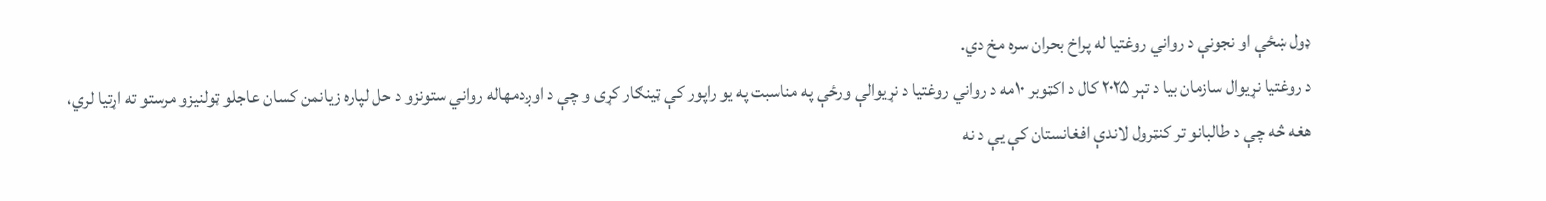ډول ښځې او نجونې د رواني روغتیا له پراخ بحران سره مخ دي.
د روغتیا نړیوال سازمان بیا د تېر ۲۰۲۵ کال د اکټوبر ۱۰مه د رواني روغتیا د نړیوالې ورځې په مناسبت په یو راپور کې ټینګار کړی و چې د اوږدمهاله رواني ستونزو د حل لپاره زیانمن کسان عاجلو ټولنیزو مرستو ته اړتیا لري، هغه څه چې د طالبانو تر کنټرول لاندې افغانستان کې یې د نه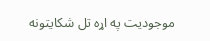موجودیت په اړه تل شکایتونه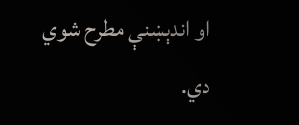او اندېښنې مطرح شوي دي.